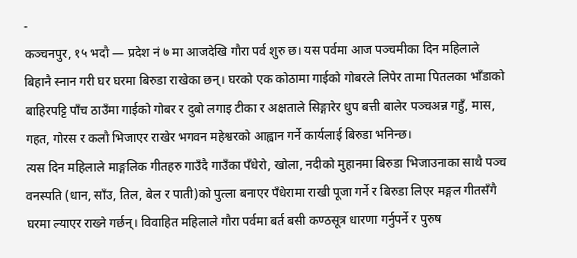-
कञ्चनपुर, १५ भदौ — प्रदेश नं ७ मा आजदेखि गौरा पर्व शुरु छ। यस पर्वमा आज पञ्चमीका दिन महिलाले बिहानै स्नान गरी घर घरमा बिरुडा राखेका छन्। घरको एक कोठामा गाईको गोबरले लिपेर तामा पितलका भाँडाको बाहिरपट्टि पाँच ठाउँमा गाईको गोबर र दुबो लगाइ टीका र अक्षताले सिङ्गारेर धुप बत्ती बालेर पञ्चअन्न गहुँ, मास, गहत, गोरस र कलौ भिजाएर राखेर भगवन महेश्वरको आह्वान गर्ने कार्यलाई बिरुडा भनिन्छ।
त्यस दिन महिलाले माङ्गलिक गीतहरु गाउँदै गाउँका पँधेरो, खोला, नदीको मुहानमा बिरुडा भिजाउनाका साथै पञ्च वनस्पति (धान, साँउ, तिल, बेल र पाती)को पुत्ला बनाएर पँधेरामा राखी पूजा गर्ने र बिरुडा लिएर मङ्गल गीतसँगै घरमा ल्याएर राख्ने गर्छन्। विवाहित महिलाले गौरा पर्वमा बर्त बसी कण्ठसूत्र धारणा गर्नुपर्ने र पुरुष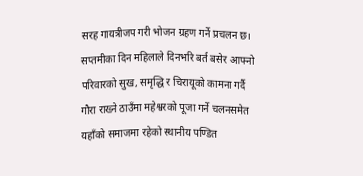सरह गायत्रीजप गरी भोजन ग्रहण गर्ने प्रचलन छ।
सप्तमीका दिन महिलाले दिनभरि बर्त बसेर आफ्नो परिवारको सुख, समृद्धि र चिरायूको कामना गर्दै गौरा राख्ने ठाउँमा महेश्वरको पूजा गर्ने चलनसमेत यहाँको समाजमा रहेको स्थानीय पण्डित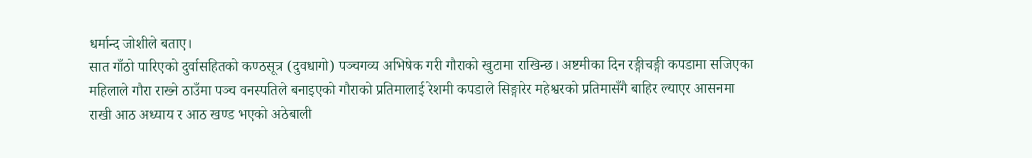धर्मान्द जोशीले बताए।
सात गाँठो पारिएको दुर्वासहितको कण्ठसूत्र (दुवधागो) पञ्चगव्य अभिषेक गरी गौराको खुटामा राखिन्छ। अष्टमीका दिन रङ्गीचङ्गी कपडामा सजिएका महिलाले गौरा राख्ने ठाउँमा पञ्च वनस्पतिले बनाइएको गौराको प्रतिमालाई रेशमी कपडाले सिङ्गारेर महेश्वरको प्रतिमासँगै बाहिर ल्याएर आसनमा राखी आठ अध्याय र आठ खण्ड भएको अठेबाली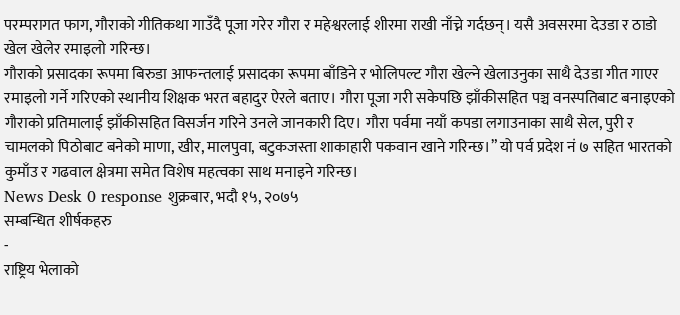परम्परागत फाग, गौराको गीतिकथा गाउँदै पूजा गरेर गौरा र महेश्वरलाई शीरमा राखी नाँच्ने गर्दछन्। यसै अवसरमा देउडा र ठाडो खेल खेलेर रमाइलो गरिन्छ।
गौराको प्रसादका रूपमा बिरुडा आफन्तलाई प्रसादका रूपमा बाँडिने र भोलिपल्ट गौरा खेल्ने खेलाउनुका साथै देउडा गीत गाएर रमाइलो गर्ने गरिएको स्थानीय शिक्षक भरत बहादुर ऐरले बताए। गौरा पूजा गरी सकेपछि झाँकीसहित पञ्च वनस्पतिबाट बनाइएको गौराको प्रतिमालाई झाँकीसहित विसर्जन गरिने उनले जानकारी दिए। गौरा पर्वमा नयाँ कपडा लगाउनाका साथै सेल, पुरी र चामलको पिठोबाट बनेको माणा, खीर, मालपुवा, बटुकजस्ता शाकाहारी पकवान खाने गरिन्छ।” यो पर्व प्रदेश नं ७ सहित भारतको कुमाँउ र गढवाल क्षेत्रमा समेत विशेष महत्वका साथ मनाइने गरिन्छ।
News Desk 0 response शुक्रबार, भदौ १५, २०७५
सम्बन्धित शीर्षकहरु
-
राष्ट्रिय भेलाको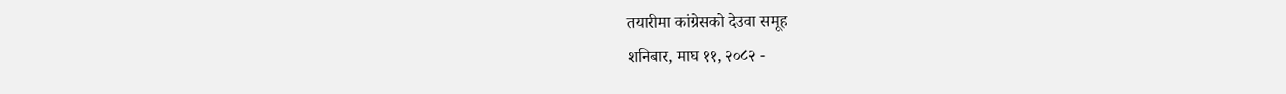तयारीमा कांग्रेसको देउवा समूह
शनिबार, माघ ११, २०८२ -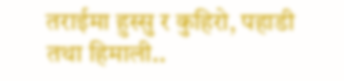तराईमा हुस्सु र कुहिरो, पहाडी तथा हिमाली..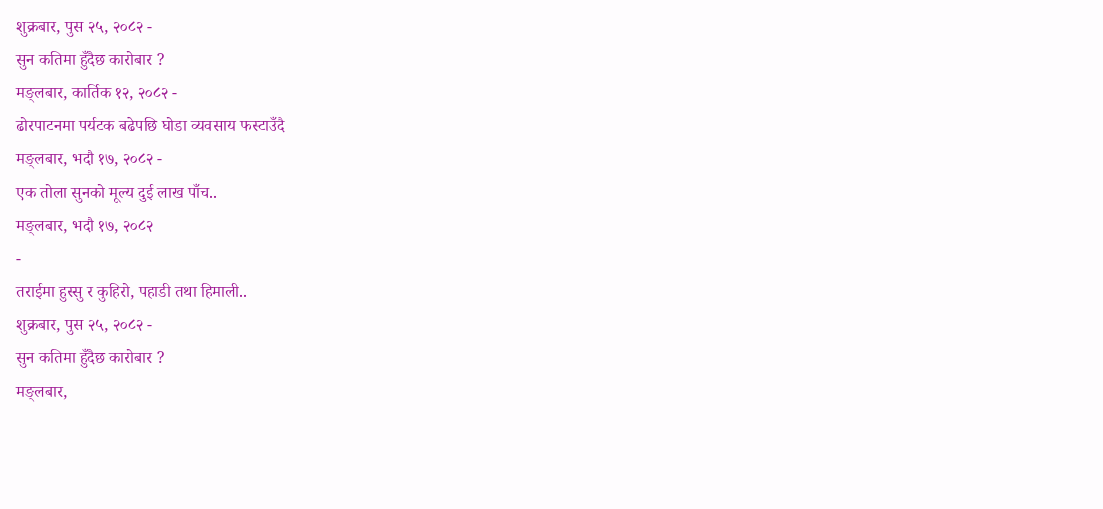शुक्रबार, पुस २५, २०८२ -
सुन कतिमा हुँदैछ कारोबार ?
मङ्लबार, कार्तिक १२, २०८२ -
ढोरपाटनमा पर्यटक बढेपछि घोडा व्यवसाय फस्टाउँदै
मङ्लबार, भदौ १७, २०८२ -
एक तोला सुनको मूल्य दुई लाख पाँच..
मङ्लबार, भदौ १७, २०८२
-
तराईमा हुस्सु र कुहिरो, पहाडी तथा हिमाली..
शुक्रबार, पुस २५, २०८२ -
सुन कतिमा हुँदैछ कारोबार ?
मङ्लबार,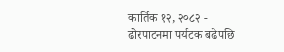कार्तिक १२, २०८२ -
ढोरपाटनमा पर्यटक बढेपछि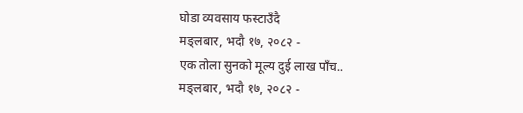घोडा व्यवसाय फस्टाउँदै
मङ्लबार, भदौ १७, २०८२ -
एक तोला सुनको मूल्य दुई लाख पाँच..
मङ्लबार, भदौ १७, २०८२ -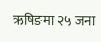ऋषिङमा २५ जना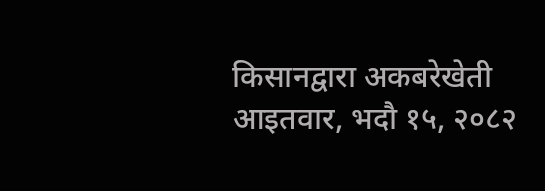किसानद्वारा अकबरेखेती
आइतवार, भदौ १५, २०८२